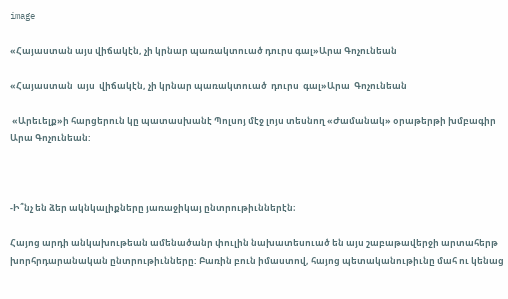image

«Հայաստան այս վիճակէն, չի կրնար պառակտուած դուրս գալ»Արա Գոչունեան

«Հայաստան  այս  վիճակէն, չի կրնար պառակտուած  դուրս  գալ»Արա  Գոչունեան

 «Արեւելք»ի հարցերուն կը պատասխանէ Պոլսոյ մէջ լոյս տեսնող «Ժամանակ» օրաթերթի խմբագիր Արա Գոչունեան:



-Ի՞նչ են ձեր ակնկալիքները յառաջիկայ ընտրութիւններէն։

Հայոց արդի անկախութեան ամենածանր փուլին նախատեսուած են այս շաբաթավերջի արտահերթ խորհրդարանական ընտրութիւնները: Բառին բուն իմաստով, հայոց պետականութիւնը մահ ու կենաց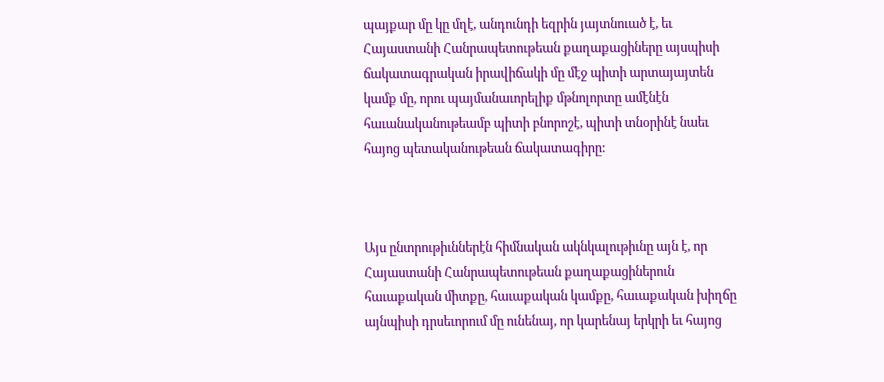պայքար մը կը մղէ, անդունդի եզրին յայտնուած է, եւ Հայաստանի Հանրապետութեան քաղաքացիները այսպիսի ճակատագրական իրավիճակի մը մէջ պիտի արտայայտեն կամք մը, որու պայմանաւորելիք մթնոլորտը ամէնէն հաւանականութեամբ պիտի բնորոշէ, պիտի տնօրինէ նաեւ հայոց պետականութեան ճակատագիրը:



Այս ընտրութիւններէն հիմնական ակնկալութիւնը այն է, որ Հայաստանի Հանրապետութեան քաղաքացիներուն հաւաքական միտքը, հաւաքական կամքը, հաւաքական խիղճը այնպիսի դրսեւորում մը ունենայ, որ կարենայ երկրի եւ հայոց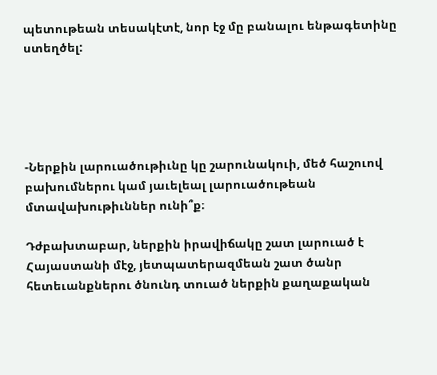պետութեան տեսակէտէ, նոր էջ մը բանալու ենթագետինը ստեղծել:





-Ներքին լարուածութիւնը կը շարունակուի, մեծ հաշուով բախումներու կամ յաւելեալ լարուածութեան մտավախութիւններ ունի՞ք։

Դժբախտաբար, ներքին իրավիճակը շատ լարուած է Հայաստանի մէջ, յետպատերազմեան շատ ծանր հետեւանքներու ծնունդ տուած ներքին քաղաքական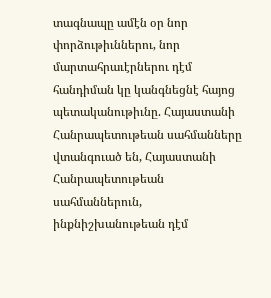տագնապը ամէն օր նոր փորձութիւններու, նոր մարտահրաւէրներու դէմ հանդիման կը կանգնեցնէ հայոց պետականութիւնը. Հայաստանի Հանրապետութեան սահմանները վտանգուած են, Հայաստանի Հանրապետութեան սահմաններուն, ինքնիշխանութեան դէմ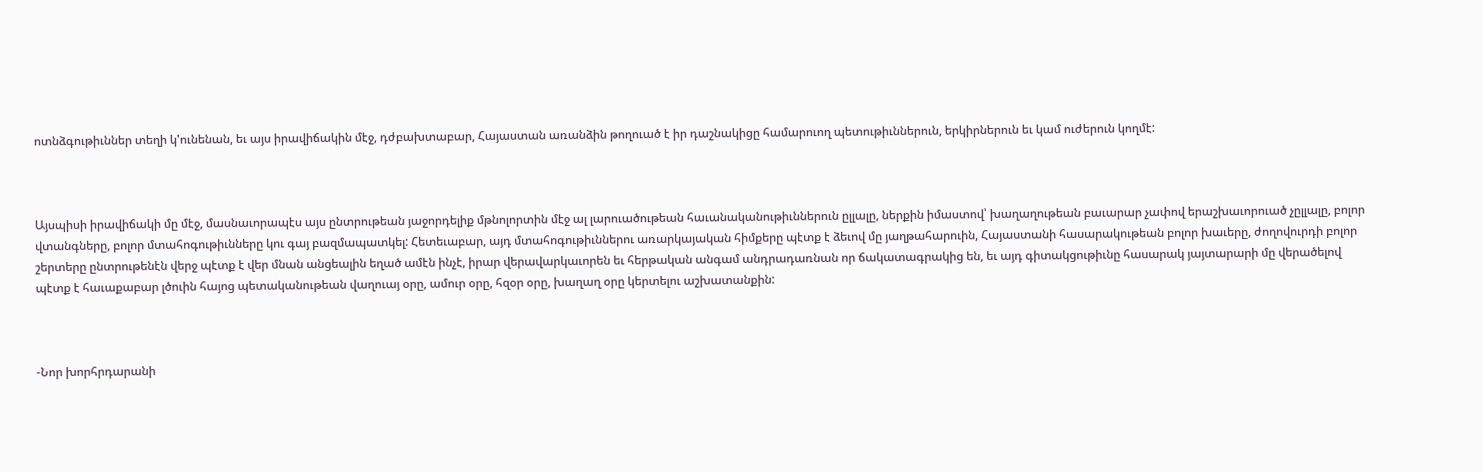ոտնձգութիւններ տեղի կ'ունենան, եւ այս իրավիճակին մէջ, դժբախտաբար, Հայաստան առանձին թողուած է իր դաշնակիցը համարուող պետութիւններուն, երկիրներուն եւ կամ ուժերուն կողմէ:



Այսպիսի իրավիճակի մը մէջ, մասնաւորապէս այս ընտրութեան յաջորդելիք մթնոլորտին մէջ ալ լարուածութեան հաւանականութիւններուն ըլլալը, ներքին իմաստով՝ խաղաղութեան բաւարար չափով երաշխաւորուած չըլլալը, բոլոր վտանգները, բոլոր մտահոգութիւնները կու գայ բազմապատկել: Հետեւաբար, այդ մտահոգութիւններու առարկայական հիմքերը պէտք է ձեւով մը յաղթահարուին, Հայաստանի հասարակութեան բոլոր խաւերը, ժողովուրդի բոլոր շերտերը ընտրութենէն վերջ պէտք է վեր մնան անցեալին եղած ամէն ինչէ, իրար վերավարկաւորեն եւ հերթական անգամ անդրադառնան որ ճակատագրակից են, եւ այդ գիտակցութիւնը հասարակ յայտարարի մը վերածելով պէտք է հաւաքաբար լծուին հայոց պետականութեան վաղուայ օրը, ամուր օրը, հզօր օրը, խաղաղ օրը կերտելու աշխատանքին:



-Նոր խորհրդարանի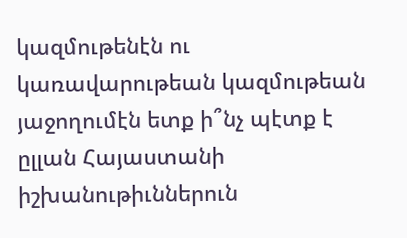կազմութենէն ու կառավարութեան կազմութեան յաջողումէն ետք ի՞նչ պէտք է ըլլան Հայաստանի իշխանութիւններուն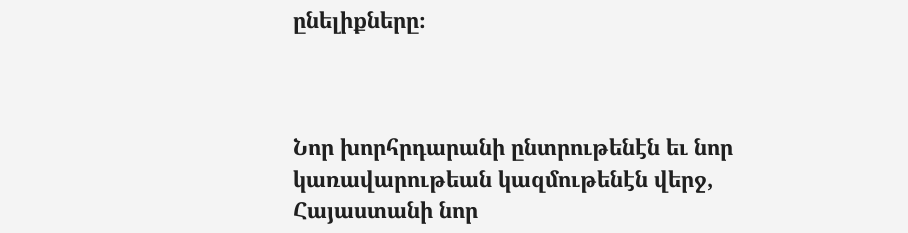ընելիքները։



Նոր խորհրդարանի ընտրութենէն եւ նոր կառավարութեան կազմութենէն վերջ, Հայաստանի նոր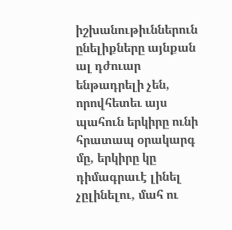իշխանութիւններուն ընելիքները այնքան ալ դժուար ենթադրելի չեն, որովհետեւ այս պահուն երկիրը ունի հրատապ օրակարգ մը, երկիրը կը դիմագրաւէ լինել չըլինելու, մահ ու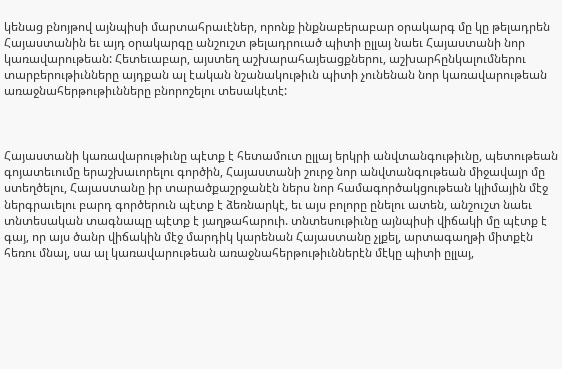կենաց բնոյթով այնպիսի մարտահրաւէներ, որոնք ինքնաբերաբար օրակարգ մը կը թելադրեն Հայաստանին եւ այդ օրակարգը անշուշտ թելադրուած պիտի ըլլայ նաեւ Հայաստանի նոր կառավարութեան: Հետեւաբար, այստեղ աշխարահայեացքներու, աշխարհընկալումներու տարբերութիւնները այդքան ալ էական նշանակութիւն պիտի չունենան նոր կառավարութեան առաջնահերթութիւնները բնորոշելու տեսակէտէ:



Հայաստանի կառավարութիւնը պէտք է հետամուտ ըլլայ երկրի անվտանգութիւնը, պետութեան գոյատեւումը երաշխաւորելու գործին, Հայաստանի շուրջ նոր անվտանգութեան միջավայր մը ստեղծելու, Հայաստանը իր տարածքաշրջանէն ներս նոր համագործակցութեան կլիմային մէջ ներգրաւելու բարդ գործերուն պէտք է ձեռնարկէ, եւ այս բոլորը ընելու ատեն, անշուշտ նաեւ տնտեսական տագնապը պէտք է յաղթահարուի. տնտեսութիւնը այնպիսի վիճակի մը պէտք է գայ, որ այս ծանր վիճակին մէջ մարդիկ կարենան Հայաստանը չլքել, արտագաղթի միտքէն հեռու մնալ, սա ալ կառավարութեան առաջնահերթութիւններէն մէկը պիտի ըլլայ,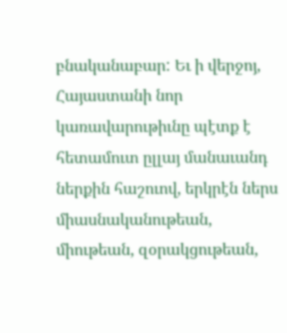բնականաբար: Եւ ի վերջոյ, Հայաստանի նոր կառավարութիւնը պէտք է հետամուտ ըլլայ մանաւանդ ներքին հաշուով, երկրէն ներս միասնականութեան, միութեան, զօրակցութեան,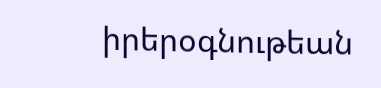իրերօգնութեան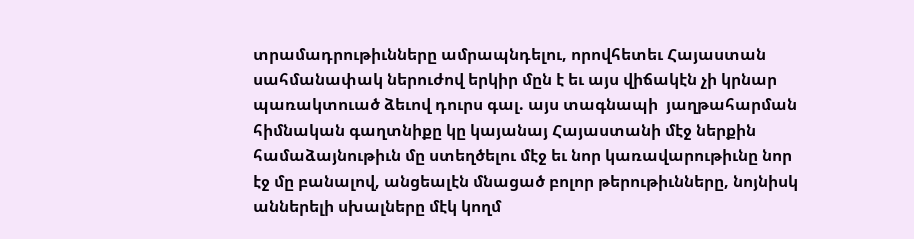տրամադրութիւնները ամրապնդելու, որովհետեւ Հայաստան սահմանափակ ներուժով երկիր մըն է եւ այս վիճակէն չի կրնար պառակտուած ձեւով դուրս գալ. այս տագնապի  յաղթահարման հիմնական գաղտնիքը կը կայանայ Հայաստանի մէջ ներքին  համաձայնութիւն մը ստեղծելու մէջ եւ նոր կառավարութիւնը նոր էջ մը բանալով, անցեալէն մնացած բոլոր թերութիւնները, նոյնիսկ աններելի սխալները մէկ կողմ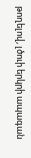թողելով, լծուի երկրի ապագան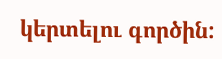կերտելու գործին: